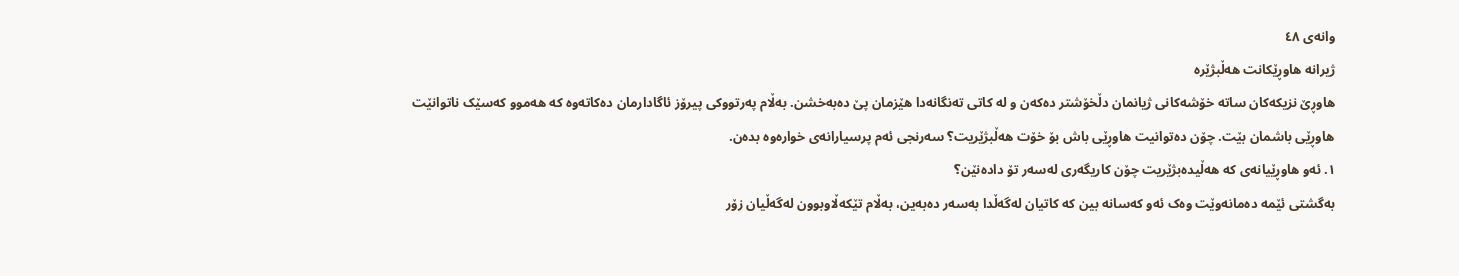وانەی ٤٨
ژیرانە هاوڕێکانت هەڵبژێرە
هاوڕێ نزیکەکان ساتە خۆشەکانی ژیانمان دڵخۆشتر دەکەن و لە کاتی تەنگانەدا هێزمان پێ دەبەخشن. بەڵام پەرتووکی پیرۆز ئاگادارمان دەکاتەوە کە هەموو کەسێک ناتوانێت هاوڕێی باشمان بێت. چۆن دەتوانیت هاوڕێی باش بۆ خۆت هەڵبژێریت؟ سەرنجی ئەم پرسیارانەی خوارەوە بدەن.
١. ئەو هاوڕێیانەی کە هەڵیدەبژێریت چۆن کاریگەری لەسەر تۆ دادەنێن؟
بەگشتی ئێمە دەمانەوێت وەک ئەو کەسانە بین کە کاتیان لەگەڵدا بەسەر دەبەین، بەڵام تێکەڵاوبوون لەگەڵیان زۆر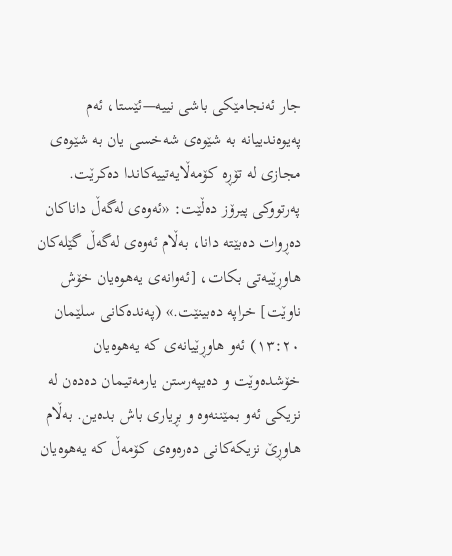جار ئەنجامێکی باشی نییە—ئێستا، ئەم پەیوەندییانە بە شێوەی شەخسی یان بە شێوەی مجازی لە تۆڕە کۆمەڵایەتییەکاندا دەکرێت. پەرتووکی پیرۆز دەڵێت: «ئەوەی لەگەڵ داناکان دەڕوات دەبێتە دانا، بەڵام ئەوەی لەگەڵ گێلەکان هاوڕێیەتی بکات، [ئەوانەی یەهوەیان خۆش ناوێت] خراپە دەبینێت.» (پەندەکانی سلێمان ١٣:٢٠) ئەو هاوڕێیانەی کە یەهوەیان خۆشدەوێت و دەیپەرستن یارمەتیمان دەدەن لە نزیکی ئەو بمێننەوە و بڕیاری باش بدەین. بەڵام هاوڕێ نزیکەکانی دەرەوەی کۆمەڵ کە یەهوەیان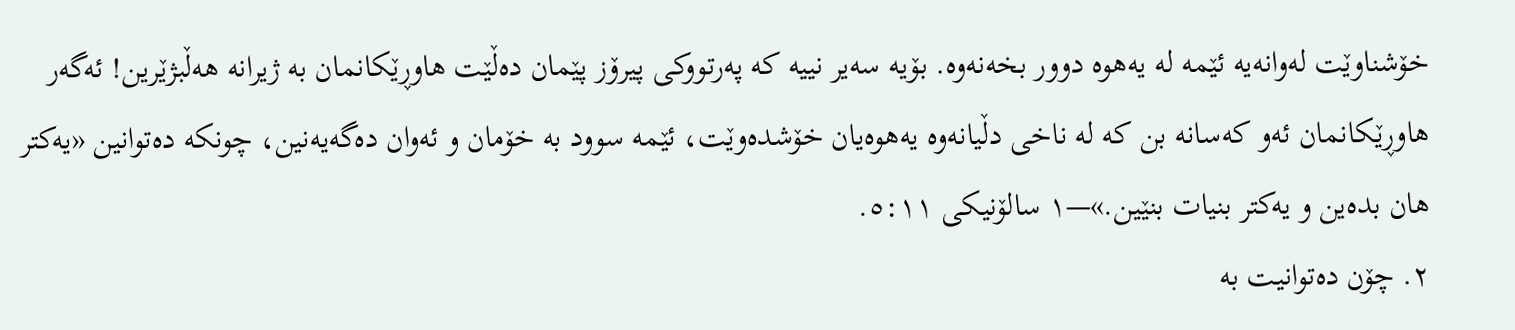خۆشناوێت لەوانەیە ئێمە لە یەهوە دوور بخەنەوە. بۆیە سەیر نییە کە پەرتووکی پیرۆز پێمان دەڵێت هاوڕێکانمان بە ژیرانە هەڵبژێرین! ئەگەر هاوڕێکانمان ئەو کەسانە بن کە لە ناخی دڵیانەوە یەهوەیان خۆشدەوێت، ئێمە سوود بە خۆمان و ئەوان دەگەیەنین، چونکە دەتوانین «یەکتر هان بدەین و یەکتر بنیات بنێین.»—١ سالۆنیکی ٥:١١.
٢. چۆن دەتوانیت بە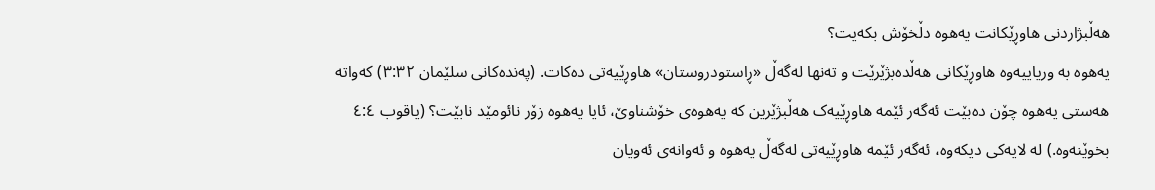هەڵبژاردنی هاوڕێکانت یەهوە دڵخۆش بکەیت؟
یەهوە بە وریاییەوە هاوڕێکانی هەڵدەبژێرێت و تەنها لەگەڵ «ڕاستودروستان» هاوڕێیەتی دەکات. (پەندەکانی سلێمان ٣:٣٢) کەواتە هەستی یەهوە چۆن دەبێت ئەگەر ئێمە هاوڕێیەک هەڵبژێرین کە یەهوەی خۆشناوێ، ئایا یەهوە زۆر نائومێد نابێت؟ (یاقوب ٤:٤ بخوێنەوە.) لە لایەکی دیکەوە، ئەگەر ئێمە هاوڕێیەتی لەگەڵ یەهوە و ئەوانەی ئەویان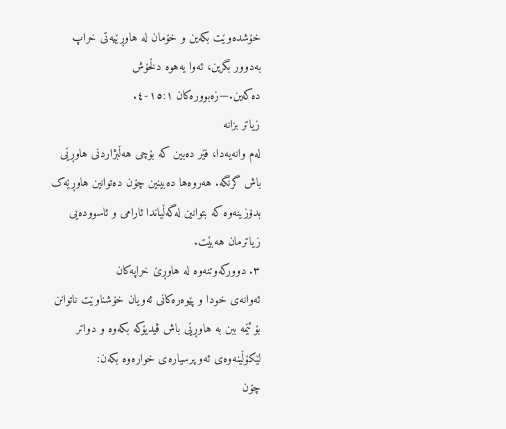خۆشدەوێت بکەین و خۆمان لە هاوڕێیەتی خراپ بەدوور بگرین، ئەوا یەهوە دڵخۆش دەکەین.—زەبوورەکان ١٥:١-٤.
زیاتر بزانە
لەم وانەیەدا، فێر دەبین کە بۆچی هەڵبژاردنی هاوڕێی باش گرنگە. هەروەها دەبینین چۆن دەتوانین هاوڕێەک بدۆزینەوە کە بتوانین لەگەڵیاندا ئارامی و ئاسوودەیی زیاترمان هەبێت.
٣. دوورکەوتنەوە لە هاوڕێ خراپەکان
ئەوانەی خودا و پێوەرەکانی ئەویان خۆشناوێت ناتوانن بۆ ئێمە ببن بە هاوڕێی باش ڤیدیۆکە بکەوە و دواتر لێکۆڵینەوەی ئەو پرسیارەی خوارەوە بکەن:
چۆن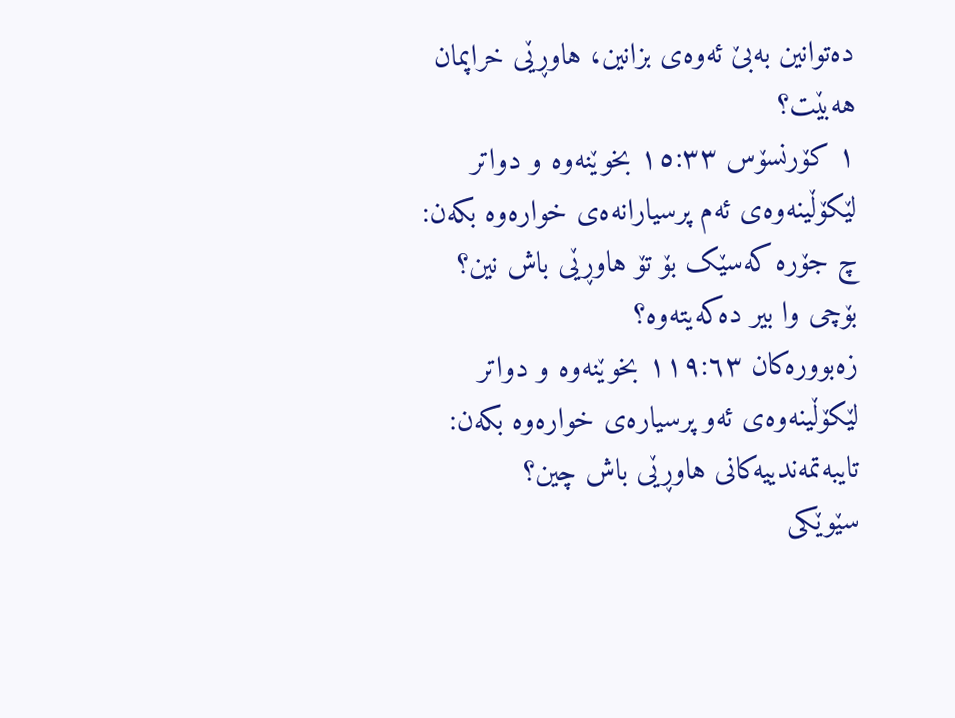دەتوانین بەبێ ئەوەی بزانین، هاوڕێی خراپمان هەبێت؟
١ کۆرنسۆس ١٥:٣٣ بخوێنەوە و دواتر لێکۆڵینەوەی ئەم پرسیارانەەی خوارەوە بکەن:
چ جۆرە کەسێک بۆ تۆ هاوڕێی باش نین؟ بۆچی وا بیر دەکەیتەوە؟
زەبوورەکان ١١٩:٦٣ بخوێنەوە و دواتر لێکۆڵینەوەی ئەو پرسیارەی خوارەوە بکەن:
تایبەتمەندییەکانی هاوڕێی باش چین؟
سێوێکی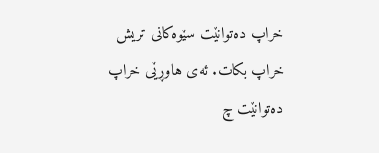خراپ دەتوانێت سێوەکانی تریش خراپ بکات. ئەی هاوڕێی خراپ دەتوانێت چ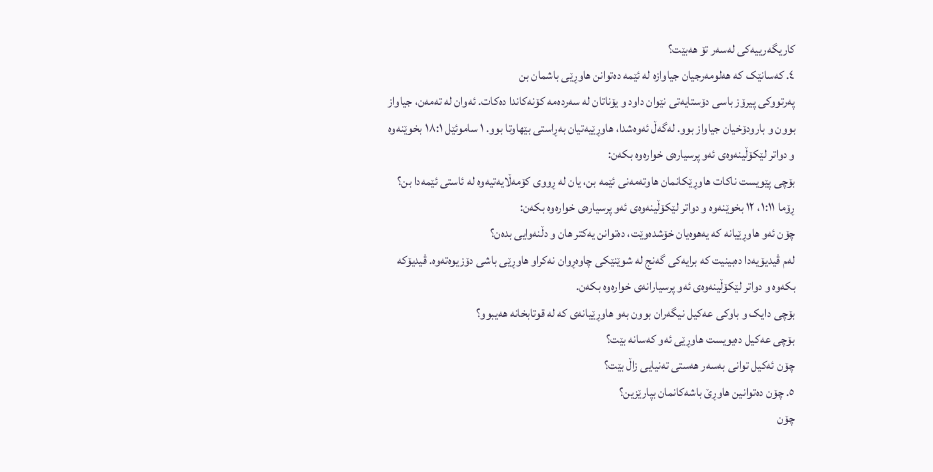کاریگەرییەکی لەسەر تۆ هەبێت؟
٤. کەسانێک کە هەلومەرجیان جیاوازە لە ئێمە دەتوانن هاوڕێی باشمان بن
پەرتووکی پیرۆز باسی دۆستایەتی نێوان داود و یۆناتان لە سەردەمە کۆنەکاندا دەکات. ئەوان لە تەمەن، جیاواز بوون و بارودۆخیان جیاواز بوو. لەگەڵ ئەوەشدا، هاوڕێیەتیان بەڕاستی بێهاوتا بوو. ١ ساموئێل ١٨:١ بخوێنەوە و دواتر لێکۆڵینەوەی ئەو پرسیارەی خوارەوە بکەن:
بۆچی پێویست ناکات هاوڕێکانمان هاوتەمەنی ئێمە بن، یان لە ڕووی کۆمەڵایەتیەوە لە ئاستی ئێمەدا بن؟
ڕۆما ١:١١، ١٢ بخوێنەوە و دواتر لێکۆڵینەوەی ئەو پرسیارەی خوارەوە بکەن:
چۆن ئەو هاوڕێیانە کە یەهوەیان خۆشدەوێت، دەتوانن یەکتر هان و دڵنەوایی بدەن؟
لەم ڤیدیۆیەدا دەبینیت کە برایەکی گەنج لە شوێنێکی چاوەڕوان نەکراو هاوڕێی باشی دۆزیوەتەوە. ڤیدیۆکە بکەوە و دواتر لێکۆڵینەوەی ئەو پرسیارانەی خوارەوە بکەن.
بۆچی دایک و باوکی عەکیل نیگەران بوون بەو هاوڕێیانەی کە لە قوتابخانە هەیبوو؟
بۆچی عەکیل دەیویست هاوڕێی ئەو کەسانە بێت؟
چۆن ئەکیل توانی بەسەر هەستی تەنیایی زاڵ بێت؟
٥. چۆن دەتوانین هاوڕێ باشەکانمان بپارێزین؟
چۆن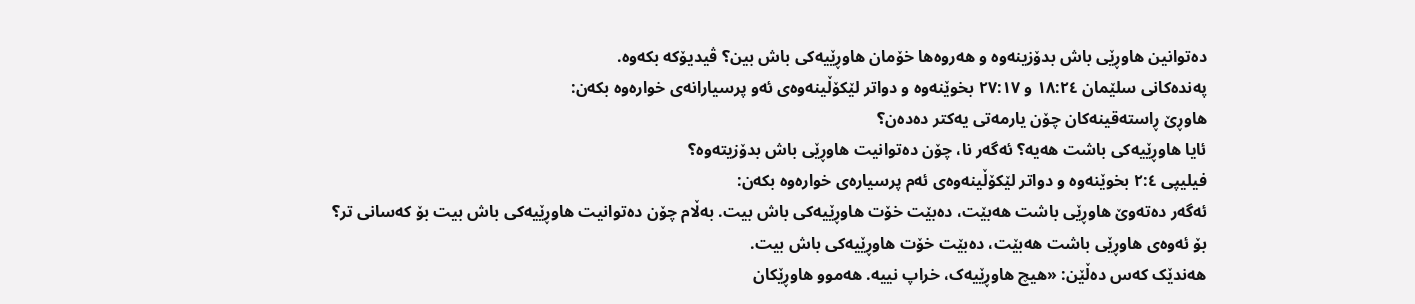دەتوانین هاوڕێی باش بدۆزینەوە و هەروەها خۆمان هاوڕێیەکی باش بین؟ ڤیدیۆکە بکەوە.
پەندەکانی سلێمان ١٨:٢٤ و ٢٧:١٧ بخوێنەوە و دواتر لێکۆڵینەوەی ئەو پرسیارانەی خوارەوە بکەن:
هاوڕێ ڕاستەقینەکان چۆن یارمەتی یەکتر دەدەن؟
ئایا هاوڕێیەکی باشت هەیە؟ ئەگەر نا، چۆن دەتوانیت هاوڕێی باش بدۆزیتەوە؟
فیلیپی ٢:٤ بخوێنەوە و دواتر لێکۆڵینەوەی ئەم پرسیارەی خوارەوە بکەن:
ئەگەر دەتەوێ هاوڕێی باشت هەبێت، دەبێت خۆت هاوڕێیەکی باش بیت. بەڵام چۆن دەتوانیت هاوڕێیەکی باش بیت بۆ کەسانی تر؟
بۆ ئەوەی هاوڕێی باشت هەبێت، دەبێت خۆت هاوڕێیەکی باش بیت.
هەندێک کەس دەڵێن: «هیچ هاوڕێیەک، خراپ نییە. هەموو هاوڕێکان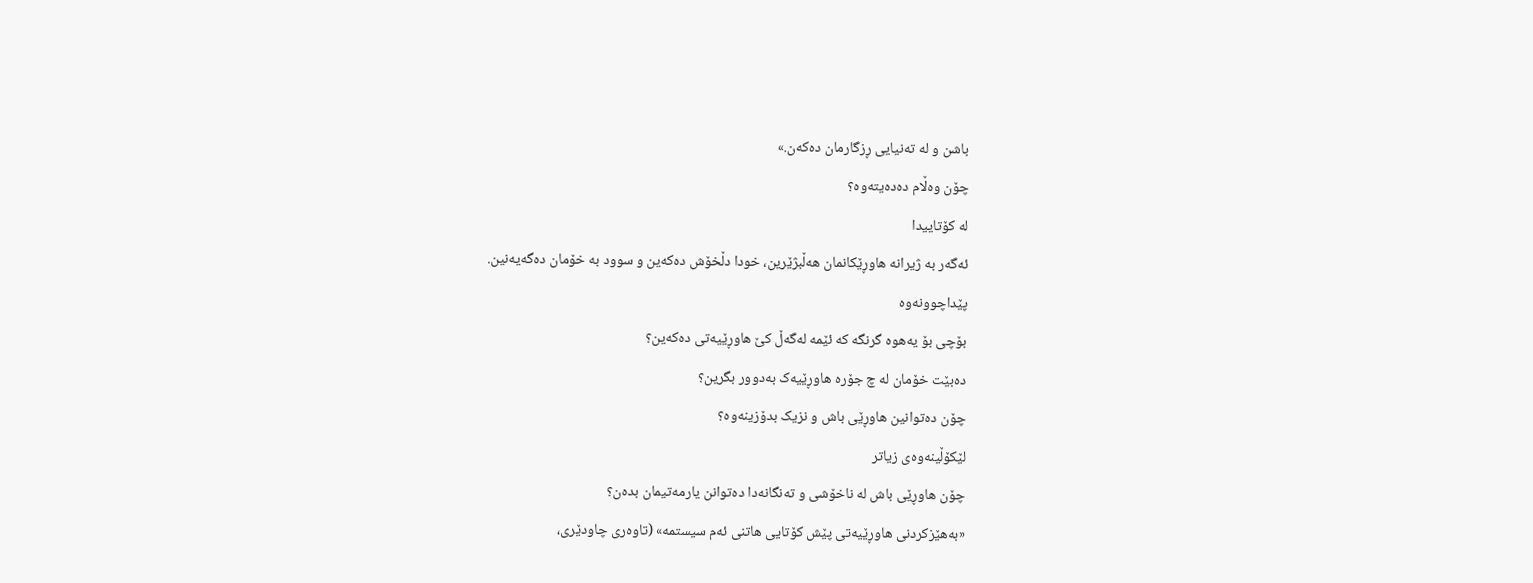باشن و لە تەنیایی ڕزگارمان دەکەن.»
چۆن وەڵام دەدەیتەوە؟
لە کۆتاییدا
ئەگەر بە ژیرانە هاوڕێکانمان هەڵبژێرین، خودا دڵخۆش دەکەین و سوود بە خۆمان دەگەیەنین.
پێداچوونەوە
بۆچی بۆ یەهوە گرنگە کە ئێمە لەگەڵ کێ هاوڕێیەتی دەکەین؟
دەبێت خۆمان لە چ جۆرە هاوڕێیەک بەدوور بگرین؟
چۆن دەتوانین هاوڕێی باش و نزیک بدۆزینەوە؟
لێکۆڵینەوەی زیاتر
چۆن هاوڕێی باش لە ناخۆشی و تەنگانەدا دەتوانن یارمەتیمان بدەن؟
«بەهێزکردنی هاوڕێیەتی پێش کۆتایی هاتنی ئەم سیستمە» (تاوەری چاودێری،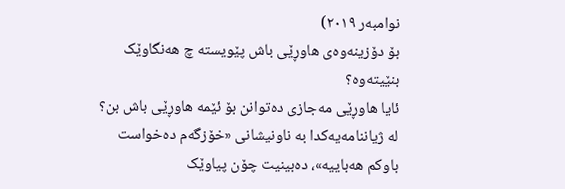نوامبەر ٢٠١٩)
بۆ دۆزینەوەی هاوڕێی باش پێویستە چ هەنگاوێک بنێیتەوە؟
ئایا هاوڕێی مەجازی دەتوانن بۆ ئێمە هاوڕێی باش بن؟
لە ژیاننامەیەکدا بە ناونیشانی «خۆزگەم دەخواست باوکم هەباییە»، دەبینیت چۆن پیاوێک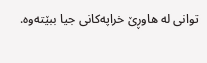توانی لە هاوڕێ خراپەکانی جیا ببێتەوە.